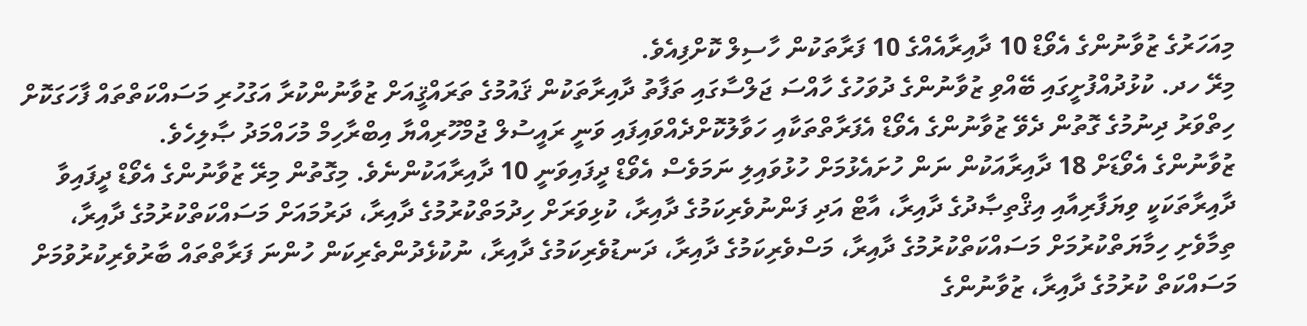މިއަހަރުގެ ޒުވާނުންގެ އެވޯޑް 10 ދާއިރާއެއްގެ 10 ފަރާތަކުން ހާސިލް ކޮށްފިއެވެ.
މިރޭ ހދ. ކުޅުދުއްފުށީގައި ބޭއްވި ޒުވާނުންގެ ދުވަހުގެ ހާއްސަ ޖަލްސާގައި ތަފާތު ދާއިރާތަކުން ޤައުމުގެ ތަރައްޤީއަށް ޒުވާނުންކުރާ އަގުހުރި މަސައްކަތްތައް ފާހަގަކޮށް ހިތްވަރު ދިނުމުގެ ގޮތުން ދެވޭ ޒުވާނުންގެ އެވޯޑް އެފަރާތްތަކާއި ހަވާލުކޮށްދެއްވައިފައި ވަނީ ރައީސުލް ޖުމްހޫރިއްޔާ އިބްރާހިމް މުހައްމަދު ޞާލިހެވެ.
ޒުވާނުންގެ އެވޯޑަށް 18 ދާއިރާއަކުން ނަން ހުށައެޅުމަށް ހުޅުވައިލި ނަމަވެސް އެވޯޑް ދީފައިވަނީ 10 ދާއިރާއަކުންނެވެ. މިގޮތުން މިރޭ ޒުވާނުންގެ އެވޯޑް ދީފައިވާ ދާއިރާތަކަކީ ވިޔަފާރިއާއި އިޤްތިޞާދުގެ ދާއިރާ، އާޓް އަދި ފަންނުވެރިކަމުގެ ދާއިރާ، ކުޅިވަރަށް ހިދުމަތްކުރުމުގެ ދާއިރާ، ދަރުމައަށް މަސައްކަތްކުރުމުގެ ދާއިރާ، ތިމާވެށި ހިމާޔަތްކުރުމަށް މަސައްކަތްކުރުމުގެ ދާއިރާ، މަސްވެރިކަމުގެ ދާއިރާ، ދަނޑުވެރިކަމުގެ ދާއިރާ، ނުކުޅެދުންތެރިކަން ހުންނަ ފަރާތްތައް ބާރުވެރިކުރުވުމަށް މަސައްކަތް ކުރުމުގެ ދާއިރާ، ޒުވާނުންގެ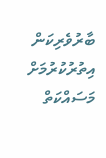ބާރުވެރިކަން އިތުރުކުރުމަށް މަސައްކަތް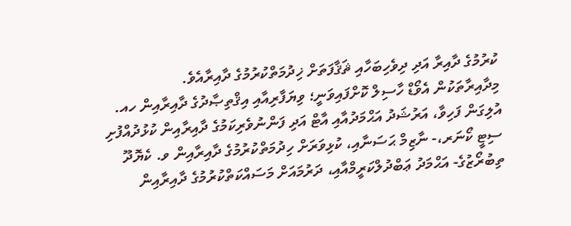ކުރުމުގެ ދާއިރާ އަދި ދިވެހިބަހާއި ޘަޤާފަތަށް ޚިދުމަތްކުރުމުގެ ދާއިރާއެވެ.
މިދާއިރާތަކުން އެވޯޑް ހާސިލް ކޮށްފައިވަނީ؛ ވިޔަފާރިއާއި އިޤްތިޞާދުގެ ދާއިރާއިން ހއ. އުލިގަން ފަހިވާ، އަރުޝަދު އަޙްމަދުއާއި އާޓް އަދި ފަންނުވެރިކަމުގެ ދާއިރާއިން ކުޅުދުއްފުށި ސިޓީ ކޯނަރ،- ނާޒިމް ޙަސަނާއި، ކުޅިވަރަށް ހިދުމަތްކުރުމުގެ ދާއިރާއިން ވ. ކެޔޮދޫ ތިބުރޯޒުގެ- އަޙްމަދު ޢަބްދުލްކަރީމްއާއި، ދަރުމައަށް މަސައްކަތްކުރުމުގެ ދާއިރާއިން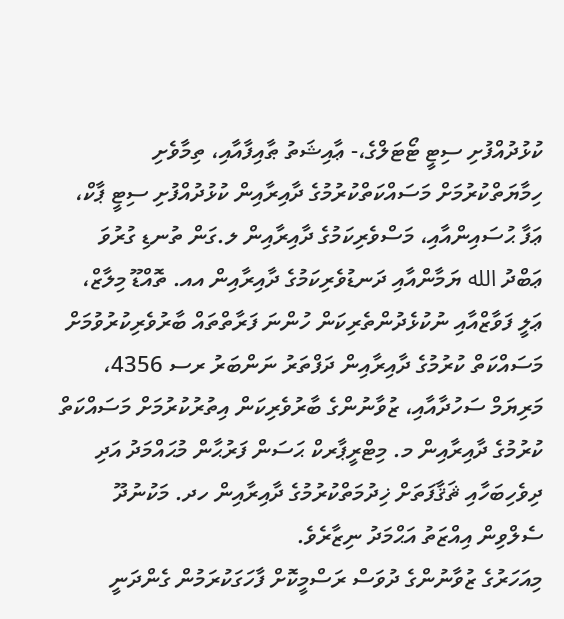ކުޅުދުއްފުށި ސިޓީ ޓޯޓަލްގެ،- ޢާއިޝަތު ޠާއިފާއާއި، ތިމާވެށި ހިމާޔަތްކުރުމަށް މަސައްކަތްކުރުމުގެ ދާއިރާއިން ކުޅުދުއްފުށި ސިޓީ ޕާކް، ޢަފާ ޙުސައިންއާއި، މަސްވެރިކަމުގެ ދާއިރާއިން ލ.ގަން ތުނޑި ގުރުވަ ޢަބްދު الله ޔަމާންއާއި ދަނޑުވެރިކަމުގެ ދާއިރާއިން އއ. ތޮއްޑޫ މިލާޒް، ޢަލީ ފަވާޒްއާއި ނުކުޅެދުންތެރިކަން ހުންނަ ފަރާތްތައް ބާރުވެރިކުރުވުމަށް މަސައްކަތް ކުރުމުގެ ދާއިރާއިން ދަފްތަރު ނަންބަރު ރސ 4356، މަރިޔަމް ސަހުދާއާއި، ޒުވާނުންގެ ބާރުވެރިކަން އިތުރުކުރުމަށް މަސައްކަތް ކުރުމުގެ ދާއިރާއިން މ. މިޓްރީޕާރކް ޙަސަން ފަރުޙާން މުޙައްމަދު އަދި ދިވެހިބަހާއި ޘަޤާފަތަށް ޚިދުމަތްކުރުމުގެ ދާއިރާއިން ހދ. މަކުނުދޫ ސެލްވިން އިއްޒަތު އަޙްމަދު ނިޒާރެވެ.
މިއަހަރުގެ ޒުވާނުންގެ ދުވަސް ރަސްމީކޮށް ފާހަގަކުރަމުން ގެންދަނީ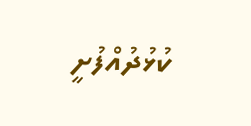ކުޅުދުއްފުށީ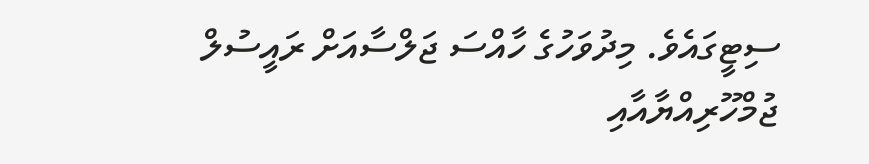ސިޓީގައެވެ. މިދުވަހުގެ ހާއްސަ ޖަލްސާއަށް ރައީސުލް ޖުމްހޫރިއްޔާއާއި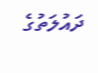ދައުލަތުގެ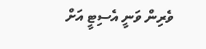ވެރިން ވަނީ އެސިޓީ އަށް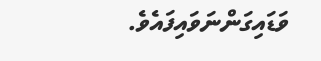ވަޑައިގަންނަވައިފައެވެ.